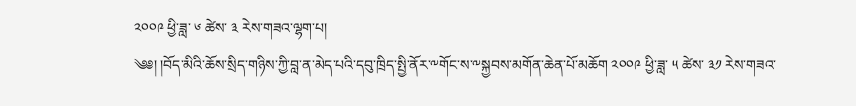༢༠༠༩ ཕྱི་ཟླ་ ༦ ཚེས་ ༣ རེས་གཟའ་ལྷག་པ།
༄༅། །བོད་མིའི་ཆོས་སྲིད་གཉིས་ཀྱི་བླ་ན་མེད་པའི་དབུ་ཁྲིད་སྤྱི་ནོར་༸གོང་ས་༸སྐྱབས་མགོན་ཆེན་པོ་མཆོག ༢༠༠༩ ཕྱི་ཟླ་ ༥ ཚེས་ ༣༡ རེས་གཟའ་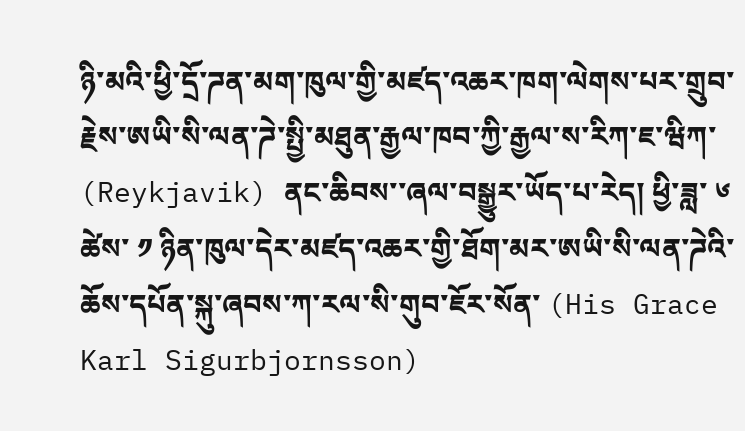ཉི་མའི་ཕྱི་དྲོ་ཌན་མག་ཁུལ་གྱི་མཛད་འཆར་ཁག་ལེགས་པར་གྲུབ་རྗེས་ཨཡི་སི་ལན་ཌེ་སྤྱི་མཐུན་རྒྱལ་ཁབ་ཀྱི་རྒྱལ་ས་རིཀ་ཇ་ཝིཀ་ (Reykjavik) ནང་ཆིབས་་ཞལ་བསྒྱུར་ཡོད་པ་རེད། ཕྱི་ཟླ་ ༦ ཚེས་ ༡ ཉིན་ཁུལ་དེར་མཛད་འཆར་གྱི་ཐོག་མར་ཨཡི་སི་ལན་ཌེའི་ཆོས་དཔོན་སྐུ་ཞབས་ཀ་རལ་སི་གུབ་ཇོར་སོན་ (His Grace Karl Sigurbjornsson)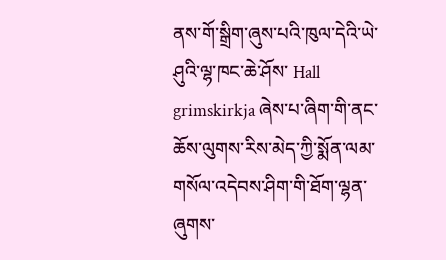ནས་གོ་སྒྲིག་ཞུས་པའི་ཁུལ་དེའི་ཡེ་ཤུའི་ལྷ་ཁང་ཆེ་ཤོས་ Hall grimskirkja ཞེས་པ་ཞིག་གི་ནང་ཆོས་ལུགས་རིས་མེད་ཀྱི་སྨོན་ལམ་གསོལ་འདེབས་ཤིག་གི་ཐོག་ལྷན་ཞུགས་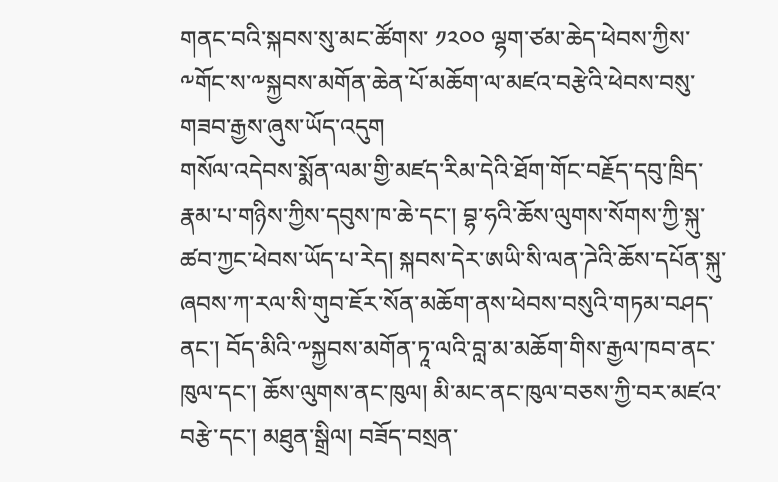གནང་བའི་སྐབས་སུ་མང་ཚོགས་ ༡༢༠༠ ལྷག་ཙམ་ཆེད་ཕེབས་ཀྱིས་༸གོང་ས་༸སྐྱབས་མགོན་ཆེན་པོ་མཆོག་ལ་མཛའ་བརྩེའི་ཕེབས་བསུ་གཟབ་རྒྱས་ཞུས་ཡོད་འདུག
གསོལ་འདེབས་སྨོན་ལམ་གྱི་མཛད་རིམ་དེའི་ཐོག་གོང་བརྗོད་དབུ་ཁྲིད་རྣམ་པ་གཉིས་ཀྱིས་དབུས་ཁ་ཆེ་དང་། བྷ་ཧའི་ཆོས་ལུགས་སོགས་ཀྱི་སྐུ་ཚབ་ཀྱང་ཕེབས་ཡོད་པ་རེད། སྐབས་དེར་ཨཡི་སི་ལན་ཌེའི་ཆོས་དཔོན་སྐུ་ཞབས་ཀ་རལ་སི་གུབ་ཇོར་སོན་མཆོག་ནས་ཕེབས་བསུའི་གཏམ་བཤད་ནང་། བོད་མིའི་༸སྐྱབས་མགོན་ཏཱ་ལའི་བླ་མ་མཆོག་གིས་རྒྱལ་ཁབ་ནང་ཁུལ་དང་། ཆོས་ལུགས་ནང་ཁུལ། མི་མང་ནང་ཁུལ་བཅས་ཀྱི་བར་མཛའ་བརྩེ་དང་། མཐུན་སྒྲིལ། བཟོད་བསྲན་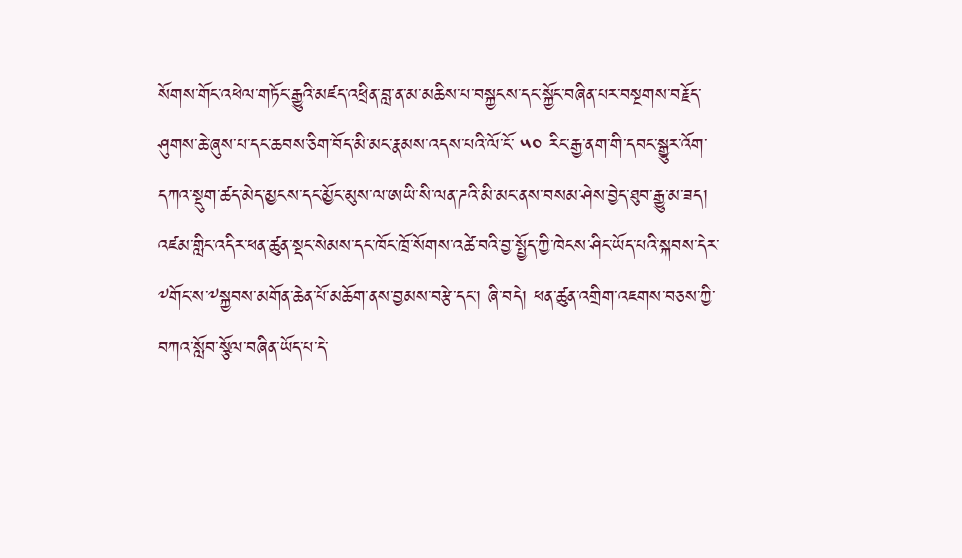སོགས་གོང་འཕེལ་གཏོང་རྒྱུའི་མཛད་འཕྲིན་བླ་ན་མ་མཆིས་པ་བསྐྱངས་དང་སྐྱོང་བཞིན་པར་བསྔགས་བརྗོད་ཤུགས་ཆེ་ཞུས་པ་དང་ཆབས་ཅིག་བོད་མི་མང་རྣམས་འདས་པའི་ལོ་ངོ་ ༥༠ རིང་རྒྱ་ནག་གི་དབང་སྒྱུར་འོག་དཀའ་སྡུག་ཚད་མེད་མྱངས་དང་མྱོང་མུས་ལ་ཨཡི་སི་ལན་ཌའི་མི་མང་ནས་བསམ་ཤེས་བྱེད་ཐུབ་རྒྱུ་མ་ཟད། འཛམ་གླིང་འདིར་ཕན་ཚུན་སྡང་སེམས་དང་ཁོང་ཁྲོ་སོགས་འཚེ་བའི་བྱ་སྤྱོད་ཀྱི་ཁེངས་ཤིང་ཡོད་པའི་སྐབས་དེར་༸གོང་ས་༸སྐྱབས་མགོན་ཆེན་པོ་མཆོག་ནས་བྱམས་བརྩེ་དང་། ཞི་བདེ། ཕན་ཚུན་འགྲིག་འཇགས་བཅས་ཀྱི་བཀའ་སློབ་སྩོལ་བཞིན་ཡོད་པ་དེ་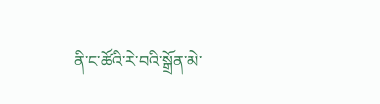ནི་ང་ཚོའི་རེ་བའི་སྒྲོན་མེ་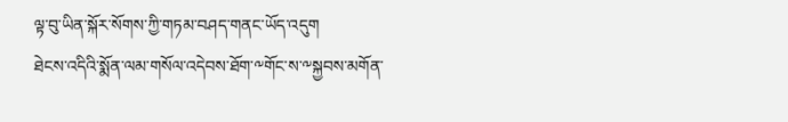ལྟ་བུ་ཡིན་སྐོར་སོགས་ཀྱི་གཏམ་བཤད་གནང་ཡོད་འདུག
ཐེངས་འདིའི་སྨོན་ལམ་གསོལ་འདེབས་ཐོག་༸གོང་ས་༸སྐྱབས་མགོན་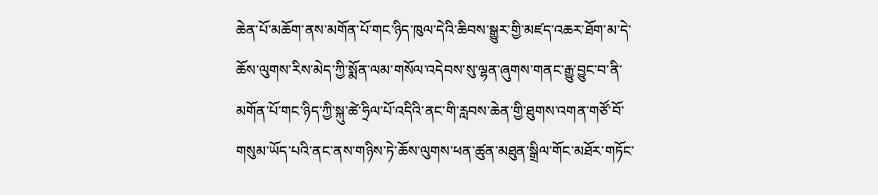ཆེན་པོ་མཆོག་ནས་མགོན་པོ་གང་ཉིད་ཁུལ་དེའི་ཆིབས་སྒྱུར་གྱི་མཛད་འཆར་ཐོག་མ་དེ་ཆོས་ལུགས་རིས་མེད་ཀྱི་སྨོན་ལམ་གསོལ་འདེབས་སུ་ལྷན་ཞུགས་གནང་རྒྱུ་བྱུང་བ་ནི་མགོན་པོ་གང་ཉིད་ཀྱི་སྐུ་ཚེ་ཧྲིལ་པོ་འདིའི་ནང་གི་རླབས་ཆེན་གྱི་ཐུགས་འགན་གཙོ་བོ་གསུམ་ཡོད་པའི་ནང་ནས་གཉིས་ཏེ་ཆོས་ལུགས་ཕན་ཚུན་མཐུན་སྒྲིལ་གོང་མཐོར་གཏོང་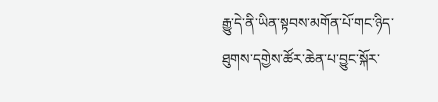རྒྱུ་དེ་ནི་ཡིན་སྟབས་མགོན་པོ་གང་ཉིད་ཐུགས་དགྱེས་ཚོར་ཆེན་པ་བྱུང་སྐོར་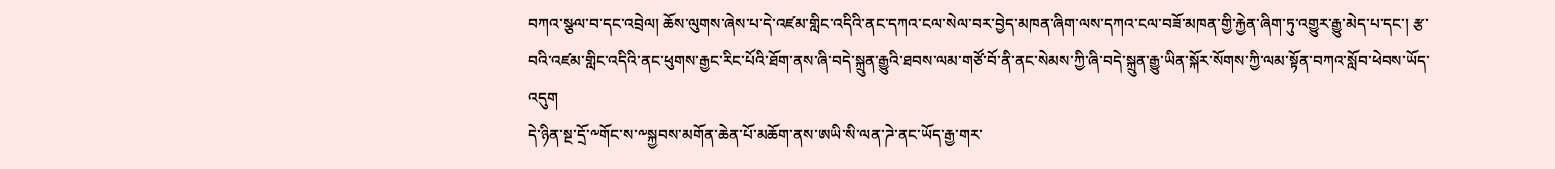བཀའ་སྩལ་བ་དང་འབྲེལ། ཆོས་ལུགས་ཞེས་པ་དེ་འཛམ་གླིང་འདིའི་ནང་དཀའ་ངལ་སེལ་བར་བྱེད་མཁན་ཞིག་ལས་དཀའ་ངལ་བཟོ་མཁན་གྱི་རྐྱེན་ཞིག་ཏུ་འགྱུར་རྒྱུ་མེད་པ་དང་། རྩ་བའི་འཛམ་གླིང་འདིའི་ནང་ཕུགས་རྒྱང་རིང་པོའི་ཐོག་ནས་ཞི་བདེ་སྐྲུན་རྒྱུའི་ཐབས་ལམ་གཙོ་བོ་ནི་ནང་སེམས་ཀྱི་ཞི་བདེ་སྐྲུན་རྒྱུ་ཡིན་སྐོར་སོགས་ཀྱི་ལམ་སྟོན་བཀའ་སློབ་ཕེབས་ཡོད་འདུག
དེ་ཉིན་སྔ་དྲོ་༸གོང་ས་༸སྐྱབས་མགོན་ཆེན་པོ་མཆོག་ནས་ཨཡི་སི་ལན་ཌེ་ནང་ཡོད་རྒྱ་གར་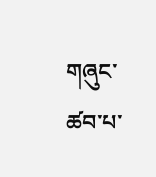གཞུང་ཚབ་པ་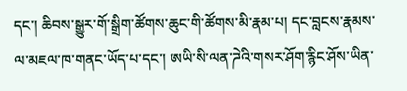དང་། ཆིབས་སྒྱུར་གོ་སྒྲིག་ཚོགས་ཆུང་གི་ཚོགས་མི་རྣམ་པ། དང་བླངས་རྣམས་ལ་མཇལ་ཁ་གནང་ཡོད་པ་དང་། ཨཡི་སི་ལན་ཌེའི་གསར་ཤོག་རྙིང་ཤོས་ཡིན་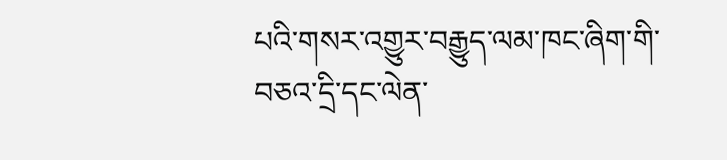པའི་གསར་འགྱུར་བརྒྱུད་ལམ་ཁང་ཞིག་གི་བཅའ་དྲི་དང་ལེན་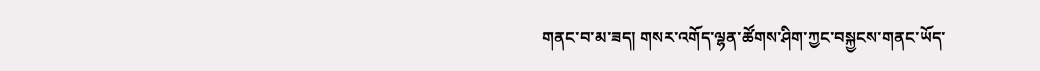གནང་བ་མ་ཟད། གསར་འགོད་ལྷན་ཚོགས་ཤིག་ཀྱང་བསྐྱངས་གནང་ཡོད་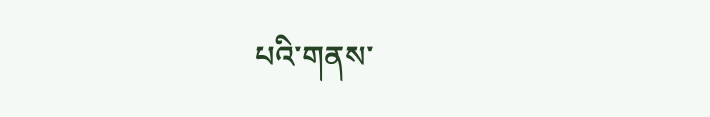པའི་གནས་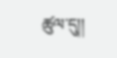ཚུལ་དུ།།